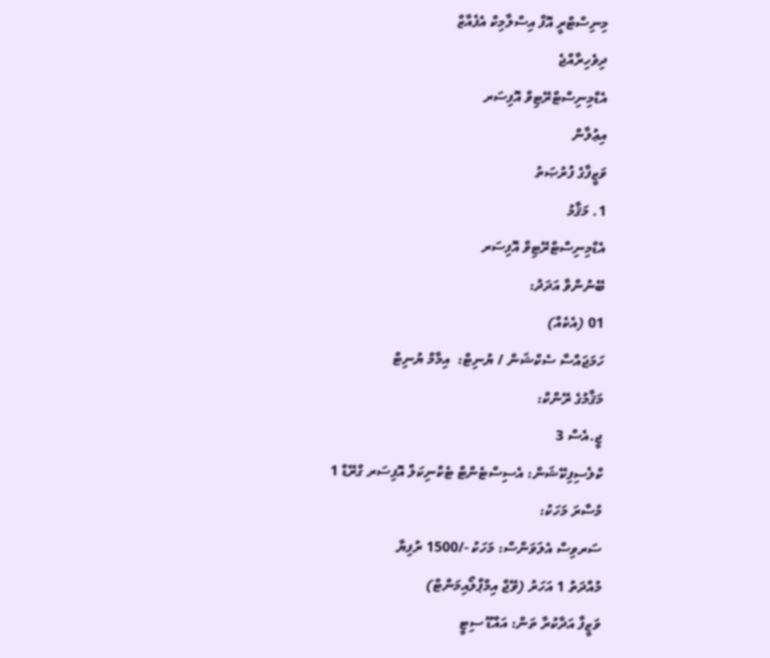މިނިސްޓްރީ އޮފް އިސްލާމިކް އެފެއާޒް
ދިވެހިރާއްޖެ
އެޑްމިނިސްޓްރޭޓިވް އޮފިސަރ
އިޢުލާން
ވަޒީފާގެ ފުރުޞަތު
1. މަޤާމު
އެޑްމިނިސްޓްރޭޓިވް އޮފިސަރ
ބޭނުންވާ އަދަދު:
01 (އެކެއް)
ހަމަޖައްސާ ސެކްޝަން / ޔުނިޓް:  އިމާމް ޔުނިޓް
މަޤާމުގެ ރޭންކް:
ޖީ.އެސް 3
ކްލެސިފިކޭޝަން: އެސިސްޓެންޓް ޓެކްނިކަލް އޮފިސަރ ގްރޭޑް 1
މުސާރަ މަހަކު:
ސަރވިސް އެލަވަންސް: މަހަކު -/1500 ރުފިޔާ
މުއްދަތު 1 އަހަރު (ވޭޖް އިމްޕްލޯއިމަންޓް)
ވަޒީފާ އަދާކުރާ ތަން: އައްޑޫ ސިޓީ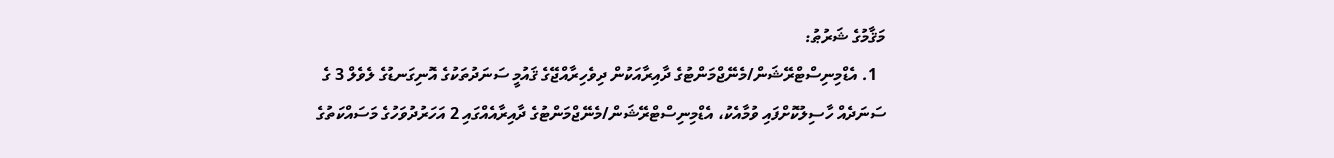މަޤާމުގެ ޝަރުޠު:
  1. އެޑްމިނިސްޓްރޭޝަން/މެނޭޖްމަންޓުގެ ދާއިރާއަކުން ދިވެހިރާއްޖޭގެ ޤައުމީ ސަނަދުތަކުގެ އޮނިގަނޑުގެ ލެވެލް 3 ގެ ސަނަދެއް ހާސިލުކޮށްފައި ވުމާއެކު، އެޑްމިނިސްޓްރޭޝަން/މެނޭޖްމަންޓުގެ ދާއިރާއެއްގައި 2 އަހަރުދުވަހުގެ މަސައްކަތުގެ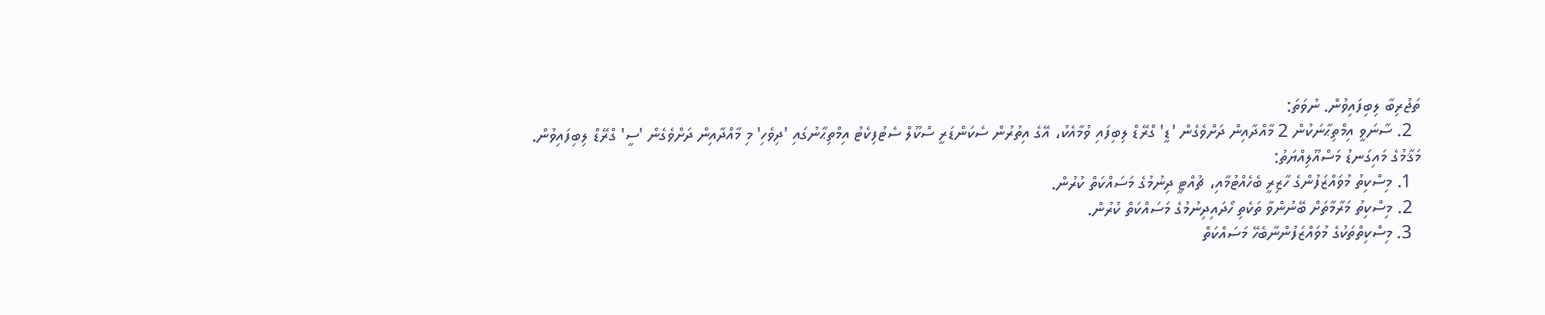ތަޖުރިބާ ލިބިފައިވުން. ނުވަތަ:
  2. ސާނަވީ އިމްތިޙާނަކުން 2 މާއްދާއިން ދަށްވެގެން 'ޑީ' ގްރޭޑް ލިބިފައި ވުމާއެކު، އޭގެ އިތުރުން ސެކަންޑަރީ ސްކޫލް ސެޓުފިކެޓު އިމްތިޙާނުގައި 'ދިވެހި' މި މާއްދާއިން ދަށްވެގެން 'ސީ' ގްރޭޑް ލިބިފައިވުން.
މަޤާމުގެ މައިގަނޑު މަސްއޫލިއްޔަތު:
  1. މިސްކިތު މުވައްޒަފުންގެ ހާޒިރީ ބެހެއްޓުމާއި، ޗުއްޓީ ދިނުމުގެ މަސައްކަތް ކުރުން.
  2. މިސްކިތު މަރާމާތަށް ބޭނުންވާ ތަކެތި ހޯދައިދިނުމުގެ މަސައްކަތް ކުރުން.
  3. މިސްކިތްތަކުގެ މުވައްޒަފުންނާބެހޭ މަސައްކަތް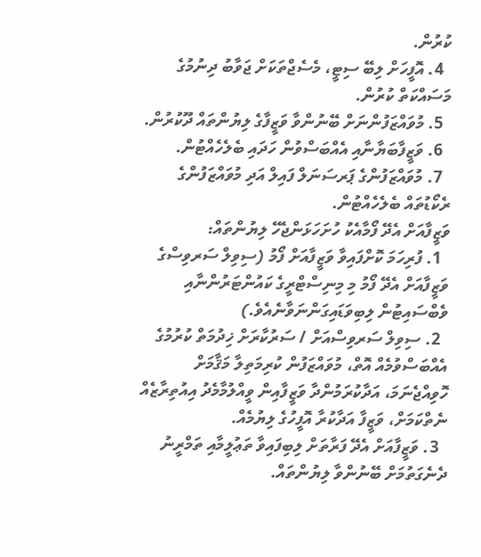ކުރުން.
  4. އޮފީހަށް ލިބޭ ސިޓީ، މެސެޖްތަކަށް ޖަވާބު ދިނުމުގެ މަސައްކަތް ކުރުން.
  5. މުވައްޒަފުންނަށް ބޭނުންވާ ވަޒީފާގެ ލިޔުންތައް ދޫކުރުން.
  6. ވަޒީފާބަޔާނާއި އެއްބަސްވުން ހަދައި ބެލެހެއްޓުން.
  7. މުވައްޒަފުންގެ ޕަރސަނަލް ފައިލް އަދި މުވައްޒަފުންގެ ރެކޯޑުތައް ބެލެހެއްޓުން.
ވަޒީފާއަށް އެދޭ ފޯމާއެކު ހުށަހަޅަންޖެހޭ ލިޔުންތައް:
  1. ފުރިހަމަ ކޮށްފައިވާ ވަޒީފާއަށް ފޯމު (ސިވިލް ސަރވިސްގެ ވަޒީފާއަށް އެދޭ ފޯމު މި މިނިސްޓްރީގެ ކައުންޓަރުންނާއި ވެބްސައިޓުން ލިބިވަޑައިގަންނަވާނެއެވެ.)
  2. ސިވިލް ސަރވިސްއަށް / ސަރުކާރަށް ޚިދުމަތް ކުރުމުގެ އެއްބަސްވުމެއް އޮތް، މުވައްޒަފުން ކުރިމަތިލާ މަޤާމަށް ހޮވިއްޖެނަމަ، އަދާކުރަމުންދާ ވަޒީފާއިން ވީއްލުމާމެދު އިއުތިރާޒެއް ނެތްކަމަށް، ވަޒީފާ އަދާކުރާ އޮފީހުގެ ލިޔުމެއް.
  3. ވަޒީފާއަށް އެދޭ ފަރާތަށް ލިބިފައިވާ ތަޢުލީމާއި ތަމްރީނު ދެނެގަތުމަށް ބޭނުންވާ ލިޔުންތައް.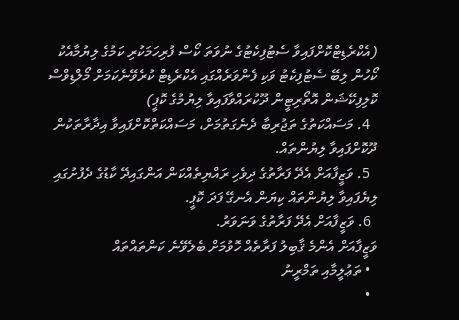(އެކްރެޑިޓްކޮށްފައިވާ ސެޓުފިކެޓުގެ ނުވަތަ ކޯސް ފުރިހަމަކުރި ކަމުގެ ލިޔުމާއެކު ކޯހުން ލިބޭ ސެޓުފިކެޓު ވަކި ފެންވަރެއްގައި އެކްރެޑިޓް ކުރެވޭނެކަމަށް މޯލްޑިވްސް ކޮލިފިކޭޝަން އޮތޯރިޓީން ދޫކުރައްވާފައިވާ ލިޔުމުގެ ކޮޕީ)
  4. މަސައްކަތުގެ ތަޖުރިބާ ދެނެގަތުމަށް، މަސައްކަތްކޮށްފައިވާ އިދާރާތަކުން ދޫކޮށްފައިވާ ލިޔުންތައް.
  5. ވަޒީފާއަށް އެދޭ ފަރާތުގެ ދިވެހި ރައްޔިތެއްކަން އަންގައިދޭ ކާޑުގެ ދެފުށުގައި ލިޔެފައިވާ ލިޔުންތައް ކިޔަން އެނގޭ ފަދަ ކޮޕީ.
  6. ވަޒީފާއަށް އެދޭ ފަރާތުގެ ވަނަވަރު.
ވަޒީފާއަށް އެންމެ ޤާބިލު ފަރާތެއް ހޮވުމަށް ބެލެވޭނެ ކަންތައްތައް
  • ތަޢުލީމާއި ތަމްރީނު
  •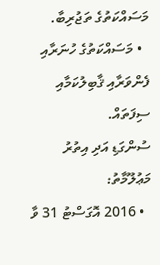މަސައްކަތުގެ ތަޖުރިބާ.
  • މަސައްކަތުގެ ހުނަރާއި ފެންވަރާއި ޤާބިލުކަމާއި ސިފަތައް.
ސުންގަޑި އަދި އިތުރު މަޢުލޫމާތު:
  • 2016 އޮގަސްޓު 31 ވާ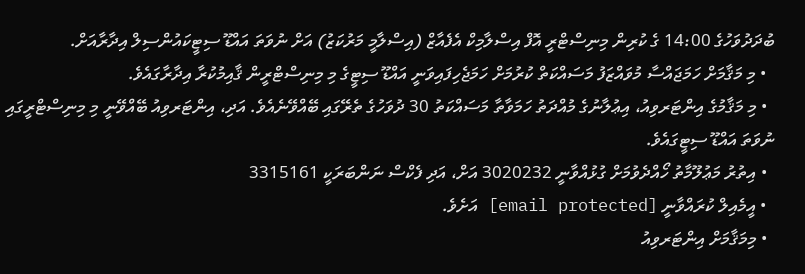ބުދަދުވަހުގެ 14:00 ގެ ކުރިން މިނިސްޓްރީ އޮފް އިސްލާމިކް އެފެއާޒް (އިސްލާމީ މަރުކަޒު) އަށް ނުވަތަ އައްޑޫ ސިޓީކައުންސިލް އިދާރާއަށް.
  • މި މަޤާމަށް ހަމަޖައްސާ މުވައްޒަފު މަސައްކަތް ކުރުމަށް ހަމަޖެހިފައިވަނީ އައްޑޫ ސިޓީގެ މި މިނިސްޓްރީން ޤާއިމުކުރާ އިދާރާގައެވެ.
  • މި މަޤާމުގެ އިންޓަރވިއު، އިޢުލާނުގެ މުއްދަތު ހަމަވާތާ މަސައްކަތު 30 ދުވަހުގެ ތެރޭގައި ބޭއްވޭނެއެވެ. އަދި، އިންޓަރވިއު ބޭއްވޭނީ މި މިނިސްޓްރީގައި ނުވަތަ އައްޑޫ ސިޓީގައެވެ.
  • އިތުރު މަޢުލޫމާތު ހޯއްދެވުމަށް ގުޅުއްވާނީ 3020232 އަށް، އަދި ފެކްސް ނަންބަރަކީ 3315161
  • އީމެއިލް ކުރައްވާނީ [email protected] އަށެވެ.
  • މިމަޤާމަށް އިންޓަރވިއު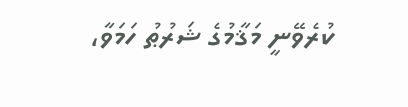ކުރެވޭނީ މަޤާމުގެ ޝަރުޠު ހަމަވާ،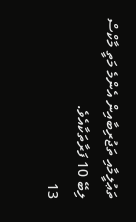ތަޢުލީމާއި ތަޖުރިބާއިން އެންމެ މަތީ މާކްސް ލިބޭ 10 ފަރާތަކާއެވެ.
13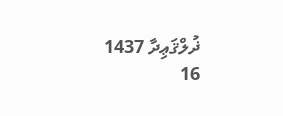ޛުލްޤަޢިދާ 1437
16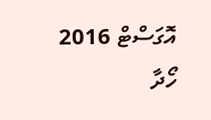އޮގަސްޓް 2016
ހޯދާ